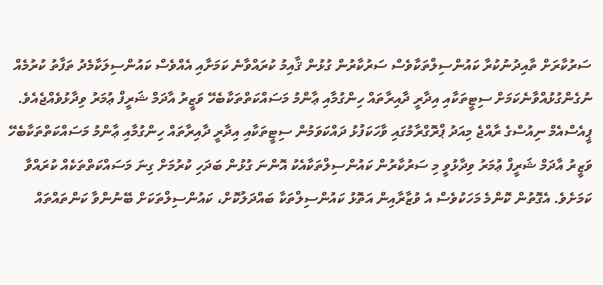ސަރުކާރަށް ތާއިދުނުކުރާ ކައުންސިލްތަކާވެސް ސަރުކާރުން ގުޅުން ޤާއިމު ކުރައްވާނެ ކަމަށާއި އެއްވެސް ކައުންސިލަކާމެދު ތަފާތު ކުރުމެއް ނުގެންގުޅުއްވާނެކަމަށް ސިޓީތަކާއި އިދާރީ ދާއިރާތައް ހިންގުމާއި ޢާންމު މަސައްކަތްތަކާބެހޭ ވަޒީރު އާދަމް ޝަރީފް ޢުމަރު ވިދާޅުވެއްޖެއެވެ.
ޕީއެސްއެމް ނިއުސްގެ ރާއްޖެ މިއަދު ޕްރޮގްރާމުގައި ވާހަކަފުޅު ދައްކަވަމުން ސިޓީތަކާއި އިދާރީ ދާއިރާތައް ހިންގުމާއި ޢާންމު މަސައްކަތްތަކާބެހޭ ވަޒީރު އާދަމް ޝަރީފް ޢުމަރު ވިދާޅުވީ މި ސަރުކާރުން ކައުންސިލްތަކާއެކު އޮންނަ ގުޅުން ބަދަހި ކުރުމަށް ގިނަ މަސައްކަތްތަކެއް ކުރައްވާ ކަމަށެވެ. އެގޮތުން ކޮންމެ މަހަކުވެސް އެ ވުޒާރާއިން އަތޮޅު ކައުންސިލްތަކާ ބައްދަލުކޮށް، ކައުންސިލްތަކަށް ބޭނުންވާ ކަންތައްތައް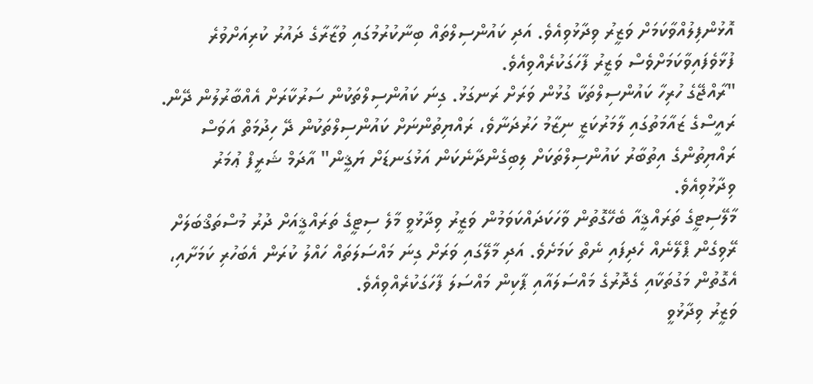އޮޅުންފިލުއްވާކަމަށް ވަޒީރު ވިދާޅުވިއެވެ. އަދި ކައުންސިލްތައް ބިނާކުރުމުގައި ވުޒާރާގެ ދައުރު ކުރިއަށްވުރެ ފުޅާވެފައިވާކަމަށްވެސް ވަޒީރު ފާހަގަކުރެއްވިއެވެ.
"ރާއްޖޭގެ ހުރިހާ ކައުންސިލްތަކާ ގުޅުން ވަރަށް ރަނގަޅު. ގިނަ ކައުންސިލްތަކުން ސަރުކާރަށް އެއްބާރުލުން ދޭން. ރައީސްގެ ޒައާމަތުގައި ލާމަރުކަޒީ ނިޒާމު ހަރުދަނާވެ، ރައްޔިތުންނަށް ކައުންސިލްތަކުން ދޭ ހިދުމަތް އަވަސް ރައްޔިތުންގެ އިތުބާރު ކައުންސިލްތަކަށް ލިބިގެންދާނެކަން އަޅުގަނޑަށް ޔަޤީން" އާދަމް ޝަރީފް ޢުމަރު ވިދާޅުވިއެވެ.
މާލޭސިޓީގެ ތަރައްޤީއާ ބެހޭގޮތުން ވާހަކަދައްކަވަމުން ވަޒީރު ވިދާޅުވީ މާލެ ސިޓީގެ ތަރައްޤީއަށް ދުރު މުސްތަޤްބަލަށް ރޭވިގެން ޕްލޭނެއް ހެދިފައި ނެތް ކަމަށެވެ. އަދި މާލޭގައި ވަރަށް ގިނަ މައްސަލަތައް ހައްލު ކުރަން އެބަހުރި ކަމަށާއި، އެގޮތުން މަގުތަކާއި ގެދޮރުގެ މައްސަލައާއި ޕާކިން މައްސަލަ ފާހަގަކުރެއްވިއެވެ.
ވަޒީރު ވިދާޅުވީ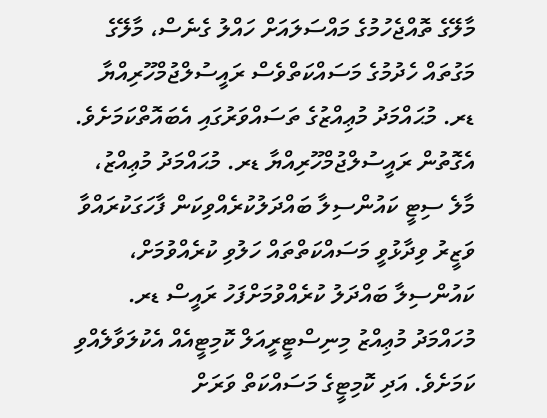މާލޭގެ ތޮއްޖެހުމުގެ މައްސަލައަށް ހައްލު ގެނެސް، މާލޭގެ މަގުތައް ހެދުމުގެ މަސައްކަތްވެސް ރައީސުލްޖުމްހޫރިއްޔާ ޑރ. މުޙައްމަދު މުޢިއްޒުގެ ތަސައްވަރުގައި އެބައޮތްކަމަށެވެ. އެގޮތުން ރައީސުލްޖުމްހޫރިއްޔާ ޑރ. މުޙައްމަދު މުޢިއްޒު، މާލެ ސިޓީ ކައުންސިލާ ބައްދަލުކުރެއްވިކަން ފާހަގަކުރައްވާ ވަޒީރު ވިދާޅުވީ މަސައްކަތްތައް ހަލުވި ކުރެއްވުމަށް، ކައުންސިލާ ބައްދަލު ކުރެއްވުމަށްފަހު ރައީސް ޑރ. މުހައްމަދު މުޢިއްޒު މިނިސްޓީރީއަލް ކޮމިޓީއެއް އެކުލަވާލެއްވި ކަމަށެވެ. އަދި ކޮމިޓީގެ މަސައްކަތް ވަރަށް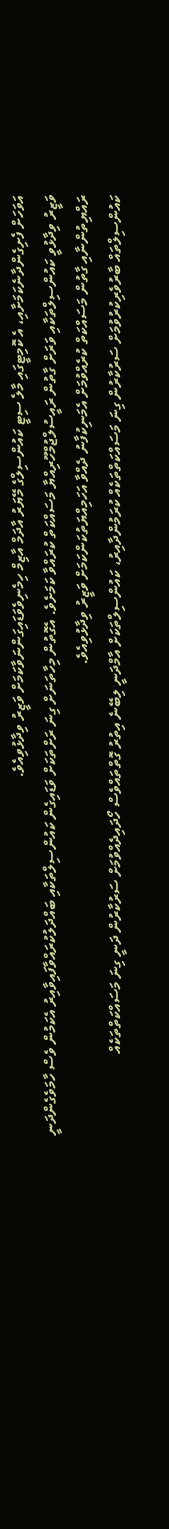އަވަހަށް ފެށިގެންދާނެކަމަށާއި، އެ ކޮމިޓީގައި މާލެ ސިޓީ ކައުންސިލްގެ މޭޔަރު އާދަމް އާޒިމް ހިމެނިވެވަޑައިގަންނަވާކަމަށް ވަޒީރު ވިދާޅުވިއެވެ.
ވަޒީރު ވިދާޅުވީ ކައުންސިލްތަކާއި ވަރަށް ގާތުން ރައީސުލްޖުމްހޫރިއްޔާ މަސައްކަތް ކުރައްވާ ކަމަށެވެ. އެގޮތުން މިހާތަނަށް ގިނަ ރަށްތަކަށް ވަޑައިގެން ކައުންސިލްތަކާއި ބައްދަލުކުރައްވާފައިވާއިރު އެކަމުން ވެސް ހާމަވެގެންދަނީ ރައްޔިތުންނާއި ގާތުން މަސައްކަތް ކުރެއްވުމަށް އެމަނިކުފާނު ދެއްވާ އަހަމިއްޔަތުކަންކަމަށް ވަޒީރު ވިދާޅުވިއެވެ.
ކައުންސިލްތައް ބާރުވެރިކުރުވުމަށް ސަރުކާރުން ގިނަ މަސައްކަތްތަކެއް ކުރަމުންދާއިރު، ކައުންސިލްތަކަށް އާމްދަނީ ލިބޭނެ އިތުރު ގޮތްތައްވެސް ހޯދައިދެއްވުމަށް ސަރުކާރުން ދަނީ ގިނަ މަސައްކަތްތަކެއް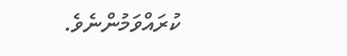ކުރައްވަމުންނެވެ.